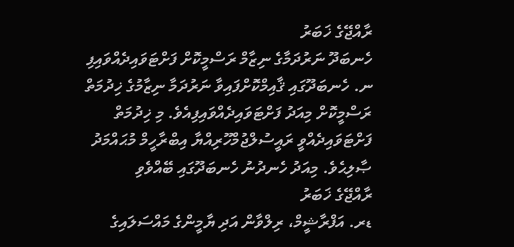ރާއްޖޭގެ ޚަބަރު
ހެނބަދޫ ނަރުދަމާގެ ނިޒާމް ރަސްމީކޮށް ފަށްޓަވައިދެއްވައިފި
ނ. ހެނބަދޫގައި ޤާއިމްކޮށްފައިވާ ނަރުދަމާ ނިޒާމުގެ ޚިދުމަތް ރަސްމީކޮށް މިއަދު ފަށްޓަވައިދެއްވައިފިއެވެ. މި ޚިދުމަތް ފަށްޓަވައިދެއްވީ ރައީސުލްޖުމްހޫރިއްޔާ އިބްރާހީމް މުޙައްމަދު ޞާލިޙެވެ. މިއަދު ހެނދުނު ހެނބަދޫގައި ބޭއްވެވި
ރާއްޖޭގެ ޚަބަރު
ޑރ. އަފްރާޝީމް، ރިލްވާން އަދި ޔާމީންގެ މައްސަލައިގެ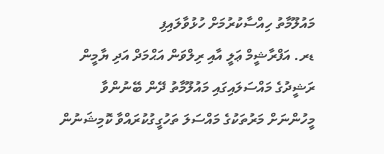މައުލޫމާތު ހިއްސާކުރުމަށް ހުޅުވާލައިފި
ޑރ. އަފްރާޝީމް ޢަލީ އާއި ރިލްވަން އަޙްމަދް އަދި ޔާމީން ރަޝީދުގެ މައްސަލައިގައި މައުލޫމާތު ދޭން ބޭނުންވާ މީހުންނަށް މަރުތަކުގެ މައްސަލަ ތަހުގީގުކުރައްވާ ކޮމިޝަނުން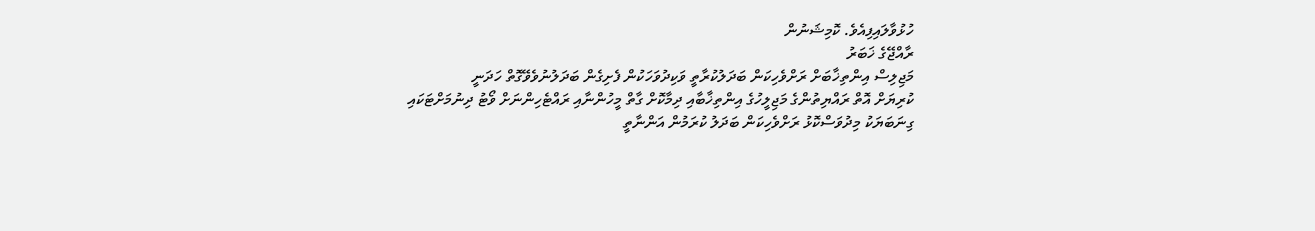ހުޅުވާލައިފިއެވެ. ކޮމިޝަނުން
ރާއްޖޭގެ ޚަބަރު
މަޖިލިސް އިންތިޚާބަށް ރަށްވެހިކަން ބަދަލުކުރާތީ ވަކިދުވަހަކުން ފެށިގެން ބަދަލުނުވެވޭގޮތް ހަދަނީ
ކުރިޔަށް އޮތް ރައްޔިތުންގެ މަޖިލީހުގެ އިންތިޚާބާއި ދިމާކޮށް ގާތް މީހުންނާއި ރައްޓެހިންނަށް ވޯޓު ދިނުމަށްޓަކައި ގިނަބަޔަކު މިދުވަސްކޮޅު ރަށްވެހިކަން ބަދަލު ކުރަމުން އަންނާތީ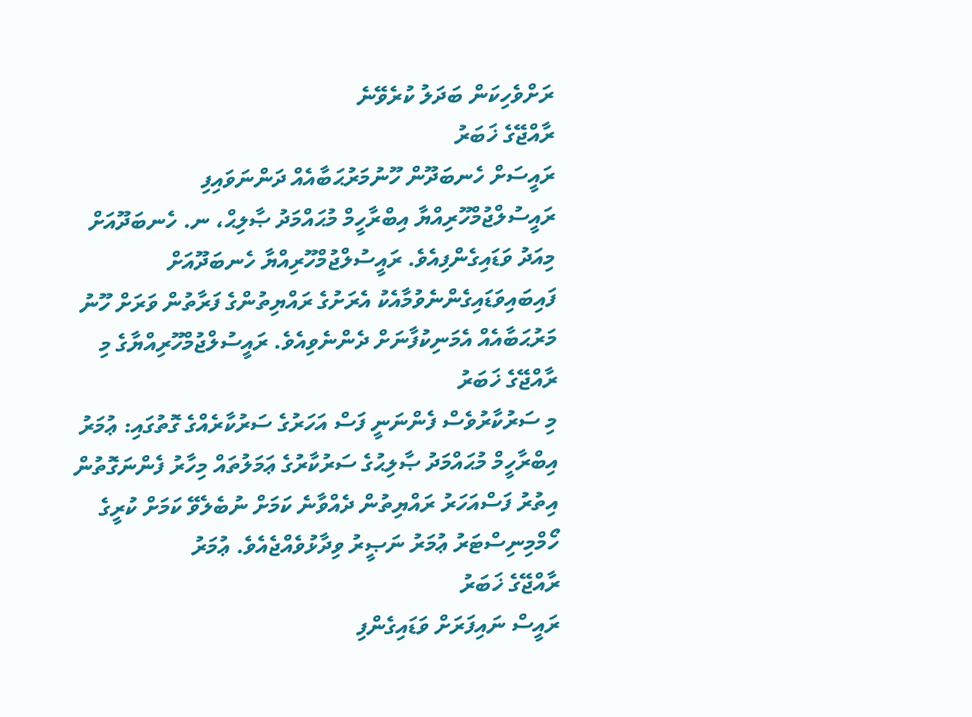ރަށްވެހިކަން ބަދަލު ކުރެވޭނެ
ރާއްޖޭގެ ޚަބަރު
ރައީސަށް ހެނބަދޫން ހޫނުމަރުޙަބާއެއް ދަންނަވައިފި
ރައީސުލްޖުމްހޫރިއްޔާ އިބްރާހީމް މުޙައްމަދު ޞާލިޙް، ނ. ހެނބަދޫއަށް މިއަދު ވަޑައިގެންފިއެވެ. ރައީސުލްޖުމްހޫރިއްޔާ ހެނބަދޫއަށް ފައިބައިވަޑައިގެންނެވުމާއެކު އެރަށުގެ ރައްޔިތުންގެ ފަރާތުން ވަރަށް ހޫނު މަރުޙަބާއެއް އެމަނިކުފާނަށް ދެންނެވިއެވެ. ރައީސުލްޖުމްހޫރިއްޔާގެ މި
ރާއްޖޭގެ ޚަބަރު
މި ސަރުކާރުވެސް ފެންނަނީ ފަސް އަހަރުގެ ސަރުކާރެއްގެ ގޮތުގައި: ޢުމަރު
އިބްރާހީމް މުޙައްމަދު ޞާލިޙުގެ ސަރުކާރުގެ ޢަމަލުތައް މިހާރު ފެންނަގޮތުން އިތުރު ފަސްއަހަރު ރައްޔިތުން ދެއްވާނެ ކަމަށް ނުބެލެވޭ ކަމަށް ކުރީގެ ހޯމްމިނިސްޓަރު ޢުމަރު ނަޞީރު ވިދާޅުވެއްޖެއެވެ. ޢުމަރު
ރާއްޖޭގެ ޚަބަރު
ރައީސް ނައިފަރަށް ވަޑައިގެންފި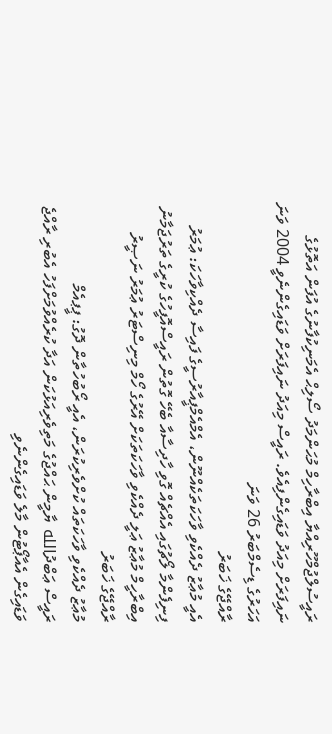ރައީސުލްޖުމްހޫރިއްޔާ އިބްރާހިމް މުޙަންމަދު ސޯލިޙް އެމަނިކުފާނުގެ އުފަން އަތޮޅުގެ ނައިފަރަށް މިއަދު ވަޑައިގެންފިއެވެ. ރައީސް މިއަދު ނައިފަރަށް ވަޑައިގެންނެވީ 2004 ވަނަ އަހަރުގެ ޑިސެމްބަރު 26 ވަނަ
ރާއްޖޭގެ ޚަބަރު
އެއީ މުޢާޒު ދެއްކެވި ވާހަކަތަކެއްނޫން، އެމްއެމްޕީއާރުސީގެ ފައިސާ ދެއްކިވާހަކަ: ޢުމަރު
ފިނިފެންމާ ލޯޗުގައި އެއްޗެއް ގޮވި ހާދިސާއާ ބެހޭ ގޮތުން ރައީސްއޮފީހުގެ ކުރީގެ ތަރުޖަމާނު އިބްރާހީމް މުޢާޒު ޢަލީ ދެއްކެވި ވާހަކަތަކަށް އޭރުގެ ހޯމް މިނިސްޓަރު ޢުމަރު ނަޞީރު
ރާއްޖޭގެ ޚަބަރު
މުޢާޒު ދެއްކެވި ވާހަކަތައް ކުށްވެރިކުރަން، އެއީ ރޯބުހުތާން ދޮގު: ޕީޕއެމް
ރައީސް ޢަބްދުالله ޔާމީން ޙައްޖުގެ މަތިވެރިއަޅުކަން އަދާ ކުރެއްވުމަށްފަހު އެބުރި ރާއްޖެ ވަޑައިގެން އެއާޕޯޓުން މާލެ ވަޑައިގެންނެވި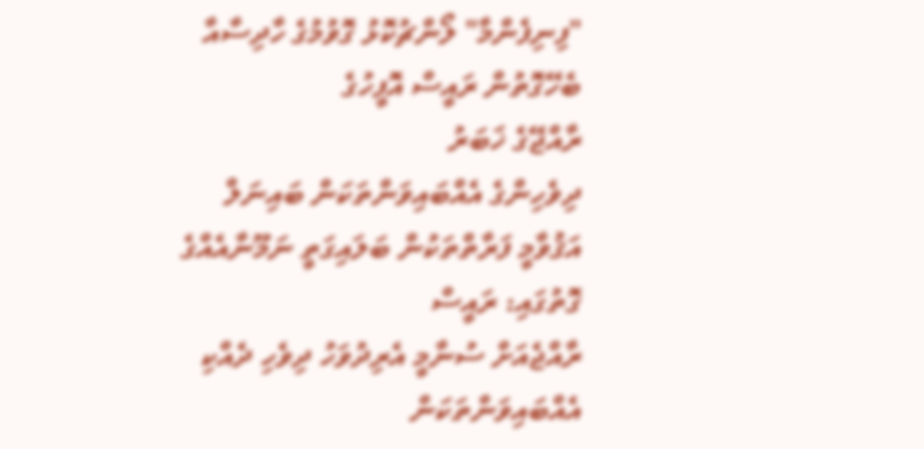"ފިނިފެންމާ" ލޯންޗުކޮޅު ގޮވުމުގެ ހާދިސާއާ ބެހޭގޮތުން ރައީސް އޮފީހުގެ
ރާއްޖޭގެ ޚަބަރު
ދިވެހިންގެ އެއްބައިވަންތަކަން ބައިނަލް އަޤުވާމީ ފަރާތްތަކުން ބަލައިގަތީ ނަމޫނާއެއްގެ ގޮތުގައި: ރައީސް
ރާއްޖެއަށް ސުނާމީ އެރިދުވަހު ދިވެހި ދެއްކި އެއްބައިވަންތަކަން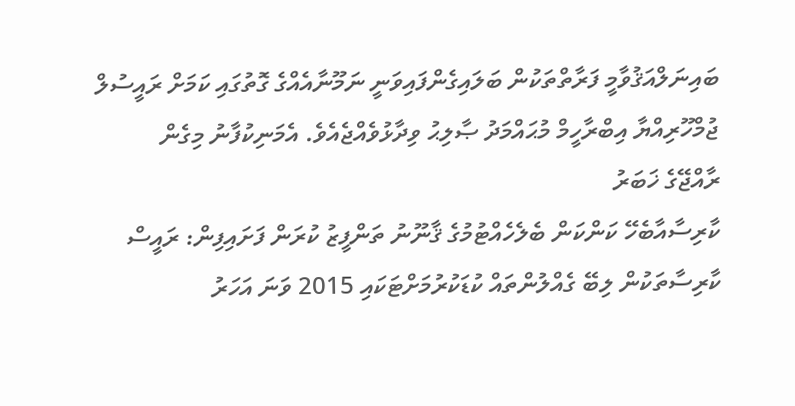ބައިނަލްއަޤުވާމީ ފަރާތްތަކުން ބަލައިގެންފައިވަނީ ނަމޫނާއެއްގެ ގޮތުގައި ކަމަށް ރައީސުލް ޖުމްހޫރިއްޔާ އިބްރާހީމް މުޙައްމަދު ޞާލިޙު ވިދާޅުވެއްޖެއެވެ. އެމަނިކުފާނު މިގެން
ރާއްޖޭގެ ޚަބަރު
ކާރިސާއާބެހޭ ކަންކަން ބެލެހެއްޓުމުގެ ޤާނޫނު ތަންފީޒު ކުރަން ފަށައިފިން: ރައީސް
ކާރިސާތަކުން ލިބޭ ގެއްލުންތައް ކުޑަކުރުމަށްޓަކައި 2015 ވަނަ އަހަރު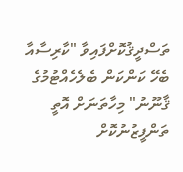ތަސްދީޤުކޮށްފައިވާ "ކާރިސާއާ ބެހޭ ކަންކަން ބެލެހެއްޓުމުގެ ޤާނޫނު" މިހާތަނަށް އޮތީ ތަންފީޒުނުކޮށް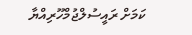ކަމަށް ރައީސުލްޖުމްހޫރިއްޔާ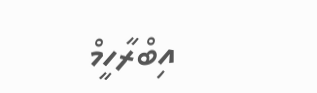އިބްރާހީމް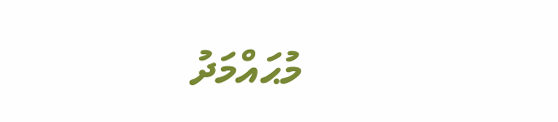މުޙައްމަދު